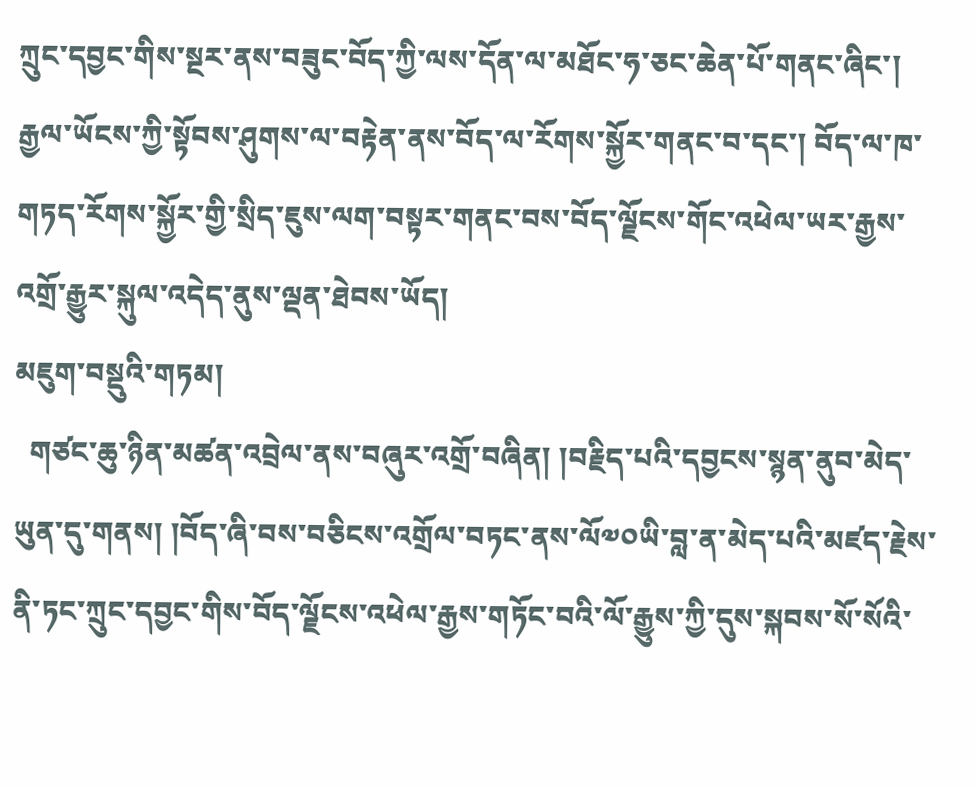ཀྲུང་དབྱང་གིས་སྔར་ནས་བཟུང་བོད་ཀྱི་ལས་དོན་ལ་མཐོང་ཧ་ཅང་ཆེན་པོ་གནང་ཞིང་། རྒྱལ་ཡོངས་ཀྱི་སྟོབས་ཤུགས་ལ་བརྟེན་ནས་བོད་ལ་རོགས་སྐྱོར་གནང་བ་དང་། བོད་ལ་ཁ་གཏད་རོགས་སྐྱོར་གྱི་སྲིད་ཇུས་ལག་བསྟར་གནང་བས་བོད་ལྗོངས་གོང་འཕེལ་ཡར་རྒྱས་འགྲོ་རྒྱུར་སྐུལ་འདེད་ནུས་ལྡན་ཐེབས་ཡོད།
མཇུག་བསྡུའི་གཏམ།
  གཙང་ཆུ་ཉིན་མཚན་འབྲེལ་ནས་བཞུར་འགྲོ་བཞིན། །བརྗིད་པའི་དབྱངས་སྙན་ནུབ་མེད་ཡུན་དུ་གནས། །བོད་ཞི་བས་བཅིངས་འགྲོལ་བཏང་ནས་ལོ༧༠ཡི་བླ་ན་མེད་པའི་མཛད་རྗེས་ནི་ཏང་ཀྲུང་དབྱང་གིས་བོད་ལྗོངས་འཕེལ་རྒྱས་གཏོང་བའི་ལོ་རྒྱུས་ཀྱི་དུས་སྐབས་སོ་སོའི་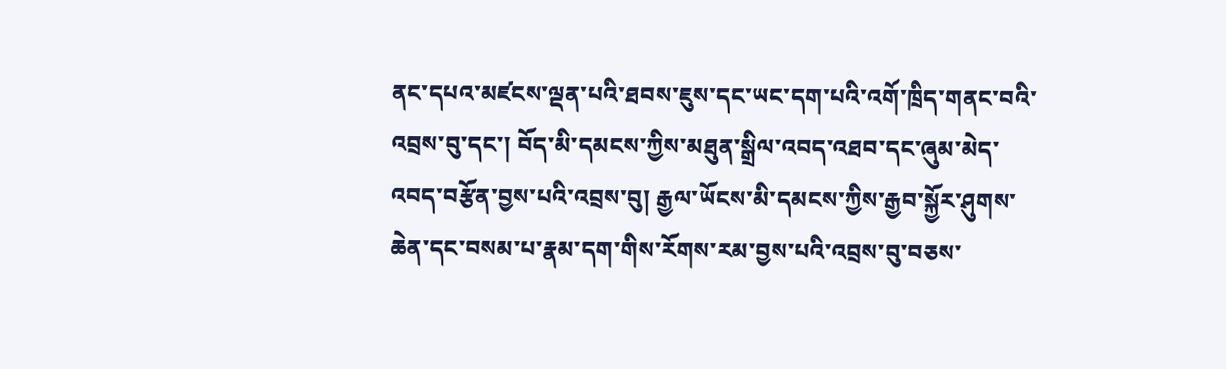ནང་དཔའ་མཛངས་ལྡན་པའི་ཐབས་ཇུས་དང་ཡང་དག་པའི་འགོ་ཁྲིད་གནང་བའི་འབྲས་བུ་དང་། བོད་མི་དམངས་ཀྱིས་མཐུན་སྒྲིལ་འབད་འཐབ་དང་ཞུམ་མེད་འབད་བརྩོན་བྱས་པའི་འབྲས་བུ། རྒྱལ་ཡོངས་མི་དམངས་ཀྱིས་རྒྱབ་སྐྱོར་ཤུགས་ཆེན་དང་བསམ་པ་རྣམ་དག་གིས་རོགས་རམ་བྱས་པའི་འབྲས་བུ་བཅས་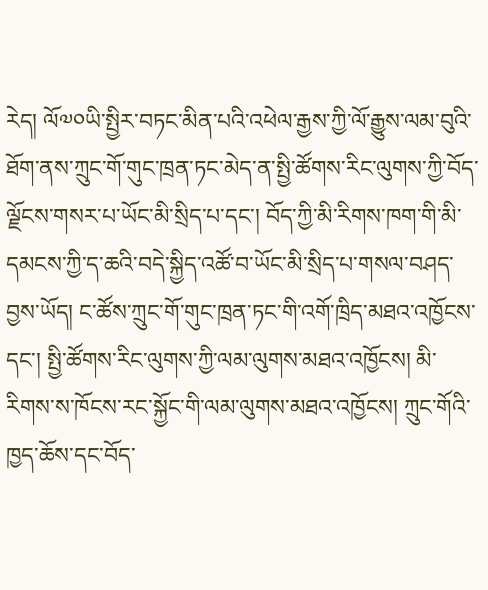རེད། ལོ༧༠ཡི་སྤྱིར་བཏང་མིན་པའི་འཕེལ་རྒྱས་ཀྱི་ལོ་རྒྱུས་ལམ་བུའི་ཐོག་ནས་ཀྲུང་གོ་གུང་ཁྲན་ཏང་མེད་ན་སྤྱི་ཚོགས་རིང་ལུགས་ཀྱི་བོད་ལྗོངས་གསར་པ་ཡོང་མི་སྲིད་པ་དང་། བོད་ཀྱི་མི་རིགས་ཁག་གི་མི་དམངས་ཀྱི་ད་ཆའི་བདེ་སྐྱིད་འཚོ་བ་ཡོང་མི་སྲིད་པ་གསལ་བཤད་བྱས་ཡོད། ང་ཚོས་ཀྲུང་གོ་གུང་ཁྲན་ཏང་གི་འགོ་ཁྲིད་མཐའ་འཁྱོངས་དང་། སྤྱི་ཚོགས་རིང་ལུགས་ཀྱི་ལམ་ལུགས་མཐའ་འཁྱོངས། མི་རིགས་ས་ཁོངས་རང་སྐྱོང་གི་ལམ་ལུགས་མཐའ་འཁྱོངས། ཀྲུང་གོའི་ཁྱད་ཆོས་དང་བོད་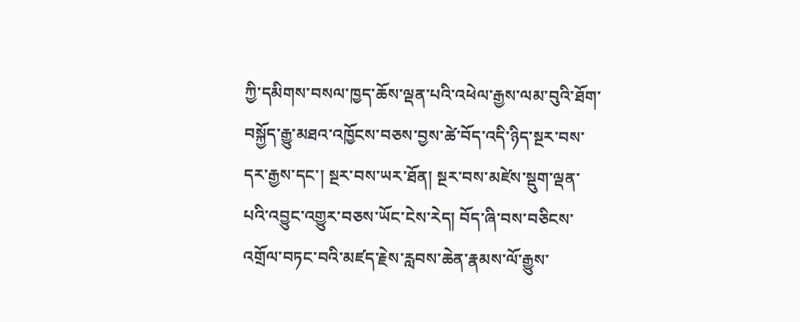ཀྱི་དམིགས་བསལ་ཁྱད་ཆོས་ལྡན་པའི་འཕེལ་རྒྱས་ལམ་བུའི་ཐོག་བསྐྱོད་རྒྱུ་མཐའ་འཁྱོངས་བཅས་བྱས་ཚེ་བོད་འདི་ཉིད་སྔར་བས་དར་རྒྱས་དང་། སྔར་བས་ཡར་ཐོན། སྔར་བས་མཛེས་སྡུག་ལྡན་པའི་འབྱུང་འགྱུར་བཅས་ཡོང་ངེས་རེད། བོད་ཞི་བས་བཅིངས་འགྲོལ་བཏང་བའི་མཛད་རྗེས་རླབས་ཆེན་རྣམས་ལོ་རྒྱུས་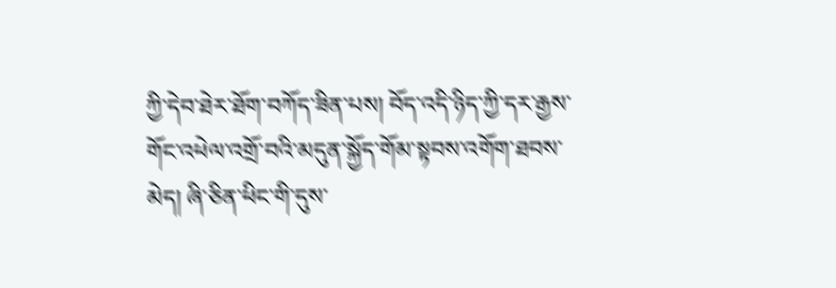ཀྱི་དེབ་ཐེར་ཐོག་བཀོད་ཟིན་པས། བོད་འདི་ཉིད་ཀྱི་དར་རྒྱས་གོང་འཕེལ་འགྲོ་བའི་མདུན་སྐྱོད་གོམ་སྟབས་འགོག་ཐབས་མེད། ཞི་ཅིན་ཕིང་གི་དུས་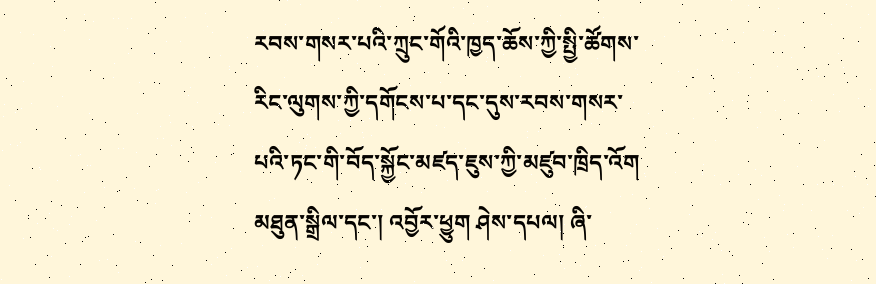རབས་གསར་པའི་ཀྲུང་གོའི་ཁྱད་ཆོས་ཀྱི་སྤྱི་ཚོགས་རིང་ལུགས་ཀྱི་དགོངས་པ་དང་དུས་རབས་གསར་པའི་ཏང་གི་བོད་སྐྱོང་མཛད་ཇུས་ཀྱི་མཛུབ་ཁྲིད་འོག མཐུན་སྒྲིལ་དང་། འབྱོར་ཕྱུག ཤེས་དཔལ། ཞི་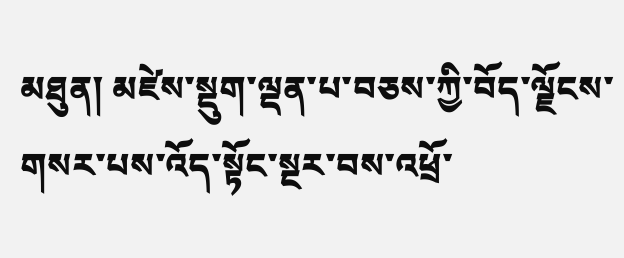མཐུན། མཛེས་སྡུག་ལྡན་པ་བཅས་ཀྱི་བོད་ལྗོངས་གསར་པས་འོད་སྟོང་སྔར་བས་འཕྲོ་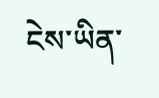ངེས་ཡིན་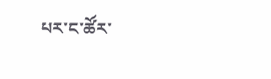པར་ང་ཚོར་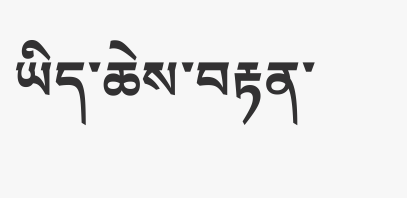ཡིད་ཆེས་བརྟན་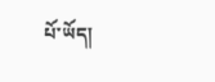པོ་ཡོད།